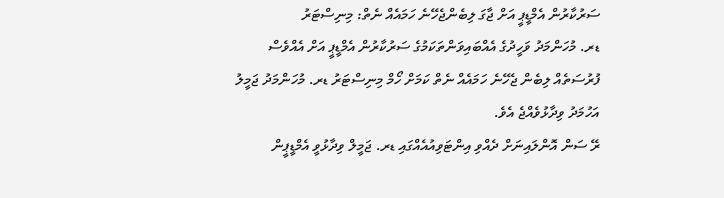ސަރުކާރުން އެމްޑީޕީ އަށް ޖާގަ ލިބެންޖެހޭނެ ހަމައެއް ނެތް: މިނިސްޓަރު
ޑރ. މުހަންމަދު ވަހީދުގެ އެއްބައިވަންތަކަމުގެ ސަރުކާރުން އެމްޑީޕީ އަށް އެއްވެސް ފުރުސަތެއް ލިބެން ޖެހޭނެ ހަމައެއް ނެތް ކަމަށް ހޯމް މިނިސްޓަރު ޑރ. މުހަންމަދު ޖަމީލު އަހުމަދު ވިދާޅުވެއްޖެ އެވެ.
ރޭ ސަން އޮންލައިނަށް ދެއްވި އިންޓަވިއުއެއްގައި ޑރ. ޖަމީލް ވިދާޅުވީ އެމްޑީޕީން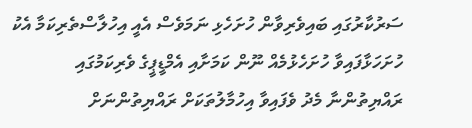ސަރުކާރުގައި ބައިވެރިވާން ހުށަހެޅި ނަމަވެސް އެއީ އިހުލާސްތެރިކަމާ އެކު ހުށަހަޅާފައިވާ ހުށަހެޅުމެއް ނޫން ކަމަށާއި އެމްޑީޕީގެ ވެރިކަމުގައި ރައްޔިތުންނާ މެދު ވެފައިވާ އިހުމާލުތަކަށް ރައްޔިތުންނަށް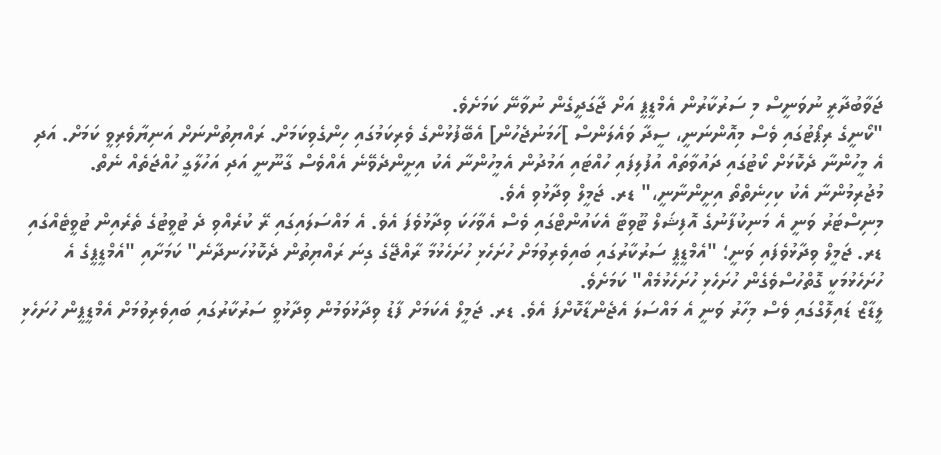ޖަވާބުދާރީ ނުވަނީސް މި ސަރުކާރުން އެމްޑީޕީ އަށް ޖާގަދީގެން ނުވާނޭ ކަމަށެވެ.
"ކޯނީގެ ރިޕޯޓުގައި ވެސް މިއޮންނަނީ، ސީދާ ވައެލަންސް ]ހަމަނުޖެހުން] އެބޭފުޅުންގެ ވެރިކަމުގައި ހިންގެވިކަމަށް. ރައްޔިތުންނަށް އަނިޔާވެރިވީ ކަމަށް. އަދި އެ މީހުންނާ ދެކޮޅަށް ކޯޓުގައި ދައުވާތައް އުފުލިފައި ހުއްޓައި އަމުދުން އެމީހުންނާ އެކު އިށީންދެވޭނެ އެއްވެސް ގާނޫނީ އަދި އަހުލާގީ ހުއްޖަތެއް ނެތް. މުޖުރިމުންނާ އެކު ކިހިނެތްތޯ އިށީންނާނީ،" ޑރ. ޖަމީލް ވިދާޅުވި އެވެ.
މިނިސްޓަރު ވަނީ އެ މަނިކުފާނުގެ އޮފިޝަލް ޓޫވިޓާ އެކައުންޓްގައި ވެސް އެވާހަކަ ވިދާޅުވެފަ އެވެ. އެ މައްސަލައިގައި ރޭ ކުރެއްވި ދެ ޓުވީޓުގެ ތެރެއިން ޓުވީޓެއްގައި ޑރ. ޖަމީލް ވިދާޅުވެފައި ވަނީ؛ "އެމްޑީޕީ ސަރުކާރުގައި ބައިވެރިވުމަށް ހުށަހެޅި ހުށަހެޅުމާ ރާއްޖޭގެ ގިނަ ރައްޔިތުން ދެކޮޅުހަނދާނެ" ކަމަށާއި "އެމްޑީޕީގެ އެ ހުށަހެޅުމަކީ ގޮތްހުސްވެގެން ހުށަހެޅި ހުށަހެޅުމެއް" ކަމަށެވެ.
ލީޑާޒް ޑައިލޮގްގައި ވެސް މިހާރު ވަނީ އެ މައްސަލަ އެޖެންޑާކޮށްފަ އެވެ. ޑރ. ޖަމީލް އެކަމަށް ފާޑު ވިދާޅުވަމުން ވިދާޅުވީ ސަރުކާރުގައި ބައިވެރިވުމަށް އެމްޑީޕީން ހުށަހެޅި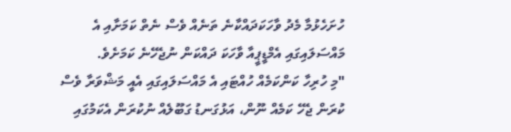ހުށަހެޅުމާ މެދު ވާހަކަދައްކާނެ ތަނެއް ވެސް ނެތް ކަމަށާއި އެ މައްސަލައިގައި އެމްޑީޕީއާ ވާހަކަ ދައްކަން ނުޖެހޭނެ ކަމަށެވެ.
"މި ހުރިހާ ކަންކަމެއް ހުއްޓައި އެ މައްސަލައިގައި އެއީ މަޝްވަރާ ވެސް ކުރަން ޖެހޭ ކަމެއް ނޫން، އަޅުގަނޑު ގަބޫލެއް ނުކުރަން އެކަމުގައި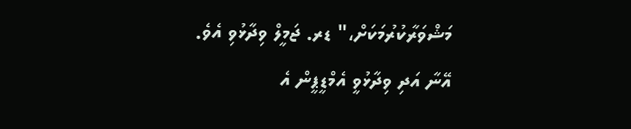މަޝްވަރާކުރުމަކަށް،" ޑރ. ޖަމީލް ވިދާޅުވި އެވެ.
އޭނާ އަދި ވިދާޅުވީ އެމްޑީޕީން އެ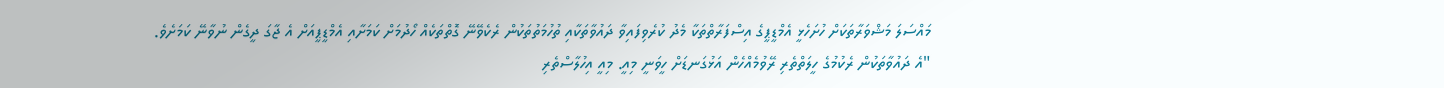މައްސަލަ މަޝްވަރާތަކަށް ހުށަހެޅީ އެމްޑީޕީގެ އިސްފަރާތްތަކާ މެދު ކުރެވިފައިވާ ދައުވާތަކާއި ތުހުމަތުތަކުން ރެކެވޭނޭ ގޮތްތަކެއް ހޯދުމަށް ކަމަށާއި އެމްޑީޕީއަށް އެ ޖާގަ ދީގެން ނުވާނޭ ކަމަށެވެ.
"އެ ދައުވާތަކުން ރެކުމުގެ ހީލަތްތެރި ރޭވުމެއްހެން އަޅުގަނޑަށް ހީވަނީ މިއީ. މިއީ އިހުލާސްތެރި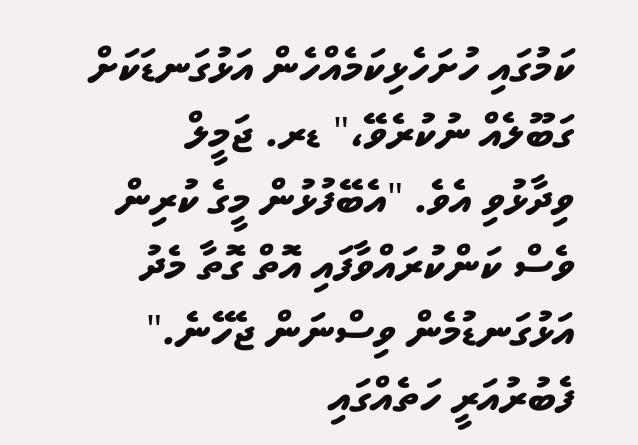ކަމުގައި ހުށަހެޅިކަމެއްހެން އަޅުގަނޑަކަށް ގަބޫލެއް ނުކުރެވޭ،" ޑރ. ޖަމީލް ވިދާޅުވި އެވެ. "އެބޭފުޅުން މީގެ ކުރިން ވެސް ކަންކުރައްވާފައި އޮތް ގޮތާ މެދު އަޅުގަނޑުމެން ވިސްނަން ޖެހޭނެ."
ފެބުރުއަރީ ހަތެއްގައި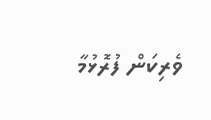ވެރިކަން ފުރޮޅުމާ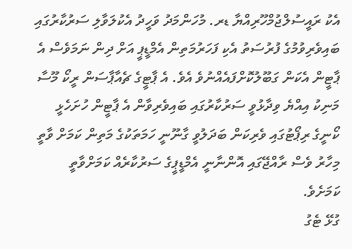އެކު ރައީސުލްޖުމްހޫރިއްޔާ ޑރ. މުހަންމަދު ވަހީދު އެކުލަވާލި ސަރުކާރުގައި ބައިވެރިވުމުގެ ފުރުސަތު އެކި ފަހަރުމަތިން އެމްޑީޕީ އަށް ދިން ނަމަވެސް އެ ޕާޓީން އެކަން ގަބޫލުކޮށްފައެއްނުވެ އެވެ. އެ ޕާޓީގެ ޗެއާޕާސަން ރީކޯ މޫސާ މަނިކު އިއްޔެ ވިދާޅުވީ ސަރުކާރުގައި ބައިވެރިވާން އެ ޕާޓީން ހުށަހެޅީ ކޯނީގެ ރިޕޯޓުގައި ވެރިކަން ބަދަލުވީ ގާނޫނީ ހަމަތަކުގެ މަތިން ކަމަށް ވާތީ މިހާރު ވެސް ރާއްޖޭގައި އޮންނާނީ އެމްޑީޕީގެ ސަރުކާރެއް ކަމަށްވާތީ ކަމަށެވެ.
ގުޅޭ ޓެގު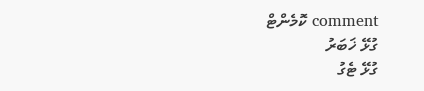comment ކޮމެންޓް
ގުޅޭ ޚަބަރު
ގުޅޭ ޓެގު